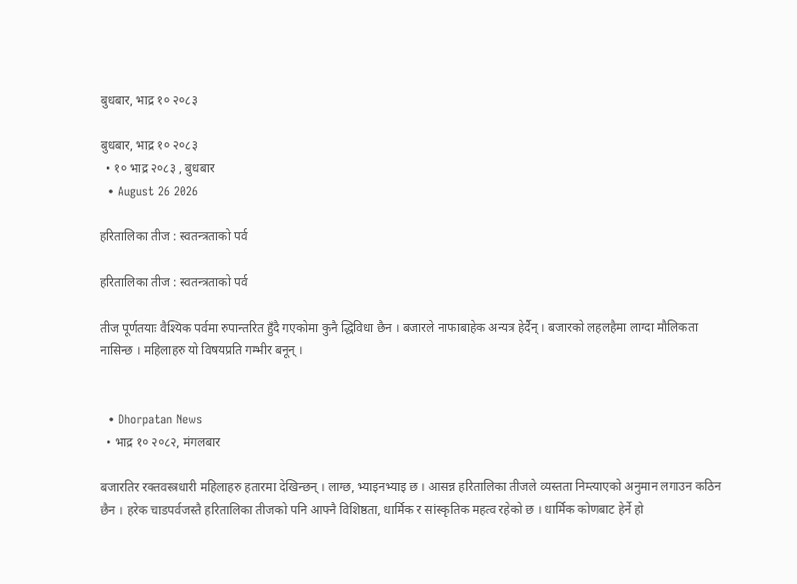बुधबार, भाद्र १० २०८३

बुधबार, भाद्र १० २०८३
  • १० भाद्र २०८३ , बुधबार
  • August 26 2026

हरितालिका तीज : स्वतन्त्रताको पर्व

हरितालिका तीज : स्वतन्त्रताको पर्व

तीज पूर्णतयाः वैश्यिक पर्वमा रुपान्तरित हुँदै गएकोमा कुनै द्धिविधा छैन । बजारले नाफाबाहेक अन्यत्र हेर्दैन् । बजारको लहलहैमा लाग्दा मौलिकता नासिन्छ । महिलाहरु यो विषयप्रति गम्भीर बनून् ।


  • Dhorpatan News
  • भाद्र १० २०८२, मंगलबार

बजारतिर रक्तवस्त्रधारी महिलाहरु हतारमा देखिन्छन् । लाग्छ, भ्याइनभ्याइ छ । आसन्न हरितालिका तीजले व्यस्तता निम्त्याएको अनुमान लगाउन कठिन छैन । हरेक चाडपर्वजस्तै हरितालिका तीजको पनि आफ्नै विशिष्ठता, धार्मिक र सांस्कृतिक महत्व रहेको छ । धार्मिक कोणबाट हेर्ने हो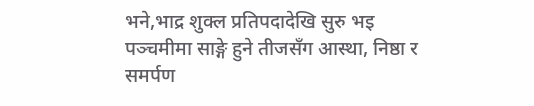भने,भाद्र शुक्ल प्रतिपदादेखि सुरु भइ पञ्चमीमा साङ्गे हुने तीजसँग आस्था, निष्ठा र समर्पण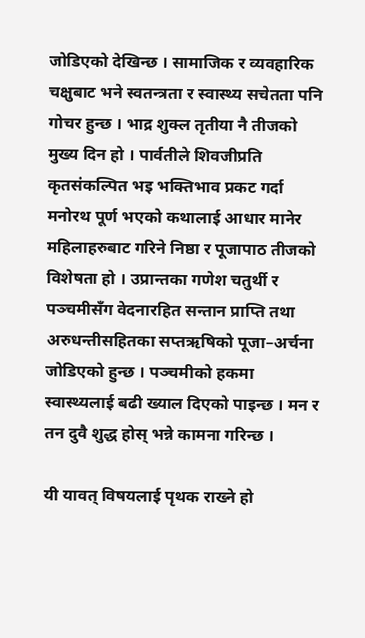जोडिएको देखिन्छ । सामाजिक र व्यवहारिक चक्षुबाट भने स्वतन्त्रता र स्वास्थ्य सचेतता पनि गोचर हुन्छ । भाद्र शुक्ल तृतीया नै तीजको मुख्य दिन हो । पार्वतीले शिवजीप्रति कृतसंकल्पित भइ भक्तिभाव प्रकट गर्दा मनोरथ पूर्ण भएको कथालाई आधार मानेर महिलाहरुबाट गरिने निष्ठा र पूजापाठ तीजको विशेषता हो । उप्रान्तका गणेश चतुर्थी र पञ्चमीसँग वेदनारहित सन्तान प्राप्ति तथा अरुधन्तीसहितका सप्तऋषिको पूजा–अर्चना जोडिएको हुन्छ । पञ्चमीको हकमा स्वास्थ्यलाई बढी ख्याल दिएको पाइन्छ । मन र तन दुवै शुद्ध होस् भन्ने कामना गरिन्छ ।

यी यावत् विषयलाई पृथक राख्ने हो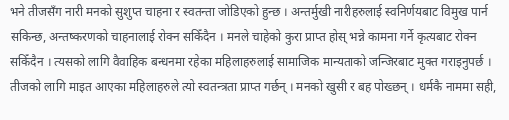भने तीजसँग नारी मनको सुशुप्त चाहना र स्वतन्ता जोडिएको हुन्छ । अन्तर्मुखी नारीहरुलाई स्वनिर्णयबाट विमुख पार्न सकिन्छ, अन्तष्करणको चाहनालाई रोक्न सकिँदैन । मनले चाहेको कुरा प्राप्त होस् भन्ने कामना गर्ने कृत्यबाट रोक्न सकिँदैन । त्यसको लागि वैवाहिक बन्धनमा रहेका महिलाहरुलाई सामाजिक मान्यताको जन्जिरबाट मुक्त गराइनुपर्छ । तीजको लागि माइत आएका महिलाहरुले त्यो स्वतन्त्रता प्राप्त गर्छन् । मनको खुसी र बह पोख्छन् । धर्मकै नाममा सही,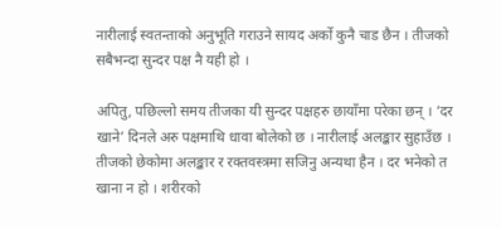नारीलाई स्वतन्ताको अनुभूति गराउने सायद अर्को कुनै चाड छैन । तीजको सबैभन्दा सुन्दर पक्ष नै यही हो ।

अपितु, पछिल्लो समय तीजका यी सुन्दर पक्षहरु छायाँमा परेका छन् । ‘दर खाने’ दिनले अरु पक्षमाथि धावा बोलेको छ । नारीलाई अलङ्कार सुहाउँछ । तीजको छेकोमा अलङ्कार र रक्तवस्त्रमा सजिनु अन्यथा हैन । दर भनेको त खाना न हो । शरीरको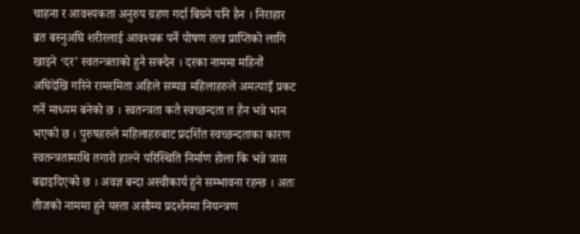चाहना र आवश्यकता अनुरुप ग्रहण गर्दा बिग्रने पनि हैन । निराहार ब्रत बस्नुअघि शरीरलाई आवश्यक पर्ने पोषण तत्व प्राप्तिको लागि खाइने ‘दर’ स्वतन्त्रताको हुनै सक्दैन । दरका नाममा महिनौं अघिदेखि गरिने रामरमिता अहिले सम्पन्न महिलाहरुले अमत्याइँ प्रकट गर्ने माध्यम बनेको छ । स्वतन्त्रता कतै स्वच्छन्दता त हैन भन्ने भान भएको छ । पुरुषहरुले महिलाहरुबाट प्रदर्शित स्वच्छन्दताका कारण स्वतन्त्रतामाथि तगारो हाल्ने परिस्थिति निर्माण होला कि भन्ने त्रास बढाइदिएको छ । अवज्ञ बन्दा अस्वीकार्य हुने सम्भावना रहन्छ । अतः तीजको नाममा हुने यस्ता असौम्य प्रदर्शनमा नियन्त्रण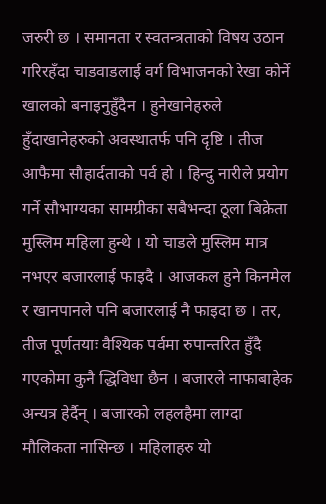जरुरी छ । समानता र स्वतन्त्रताको विषय उठान गरिरहँदा चाडवाडलाई वर्ग विभाजनको रेखा कोर्ने खालको बनाइनुहुँदैन । हुनेखानेहरुले हुँदाखानेहरुको अवस्थातर्फ पनि दृष्टि । तीज आफैमा सौहार्दताको पर्व हो । हिन्दु नारीले प्रयोग गर्ने सौभाग्यका सामग्रीका सबैभन्दा ठूला बिक्रेता मुस्लिम महिला हुन्थे । यो चाडले मुस्लिम मात्र नभएर बजारलाई फाइदै । आजकल हुने किनमेल र खानपानले पनि बजारलाई नै फाइदा छ । तर, तीज पूर्णतयाः वैश्यिक पर्वमा रुपान्तरित हुँदै गएकोमा कुनै द्धिविधा छैन । बजारले नाफाबाहेक अन्यत्र हेर्दैन् । बजारको लहलहैमा लाग्दा मौलिकता नासिन्छ । महिलाहरु यो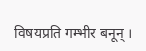विषयप्रति गम्भीर बनून् ।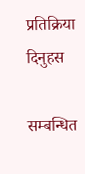प्रतिक्रिया दिनुहस

सम्बन्धित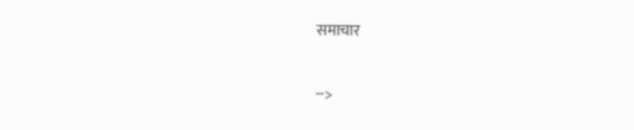समाचार

-->